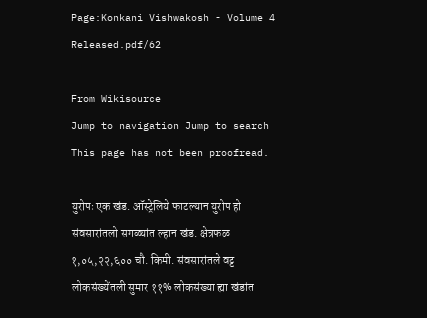Page:Konkani Vishwakosh - Volume 4 Released.pdf/62

From Wikisource
Jump to navigation Jump to search
This page has not been proofread.

युरोपः एक खंड. ऑस्ट्रेलिये फाटल्यान युरोप हो संवसारांतलो सगळ्यांत ल्हान खंड. क्षेत्रफळ १,०५,२२,६०० चौ. किमी. संवसारांतले वट्ट लोकसंख्येंतली सुमार ११% लोकसंख्या ह्या खंडांत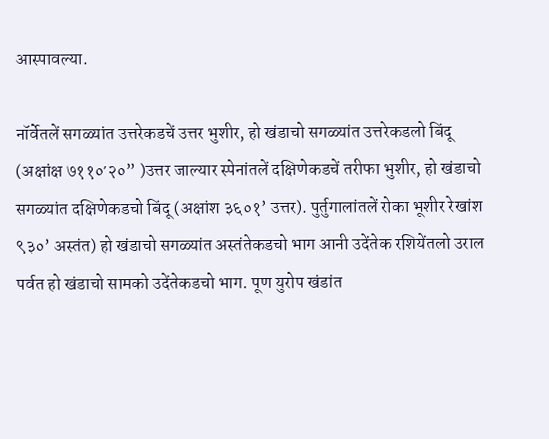आस्पावल्या.

नॉर्वेतलें सगळ्यांत उत्तरेकडचें उत्तर भुशीर, हो खंडाचो सगळ्यांत उत्तरेकडलो बिंदू (अक्षांक्ष ७११०′२०” )उत्तर जाल्यार स्पेनांतलें दक्षिणेकडचें तरीफा भुशीर, हो खंडाचो सगळ्यांत दक्षिणेकडचो बिंदू (अक्षांश ३६०१’ उत्तर). पुर्तुगालांतलें रोका भूशीर रेखांश ९३०’ अस्तंत) हो खंडाचो सगळ्यांत अस्तंतेकडचो भाग आनी उदेंतेक रशियेंतलो उराल पर्वत हो खंडाचो सामको उदेंतेकडचो भाग. पूण युरोप खंडांत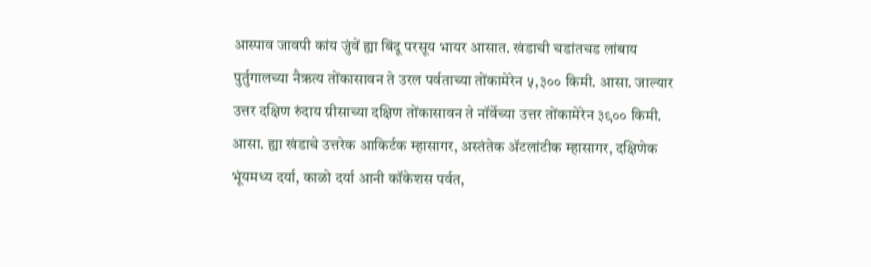आस्पाव जावपी कांय जुंवें ह्या बिंदू परसूय भायर आसात. खंडाची चडांतचड लांबाय पुर्तुगालच्या नैऋत्य तोंकासावन ते उरल पर्वताच्या तोंकामेरेन ५,३०० किमी. आसा. जाल्यार उत्तर दक्षिण रुंदाय ग्रीसाच्या दक्षिण तोंकासावन ते नॉर्वेच्या उत्तर तोंकामेरेन ३९०० किमी. आसा. ह्या खंडाचे उत्तरेक आकिर्टक म्हासागर, अस्तंतेक ॲटलांटीक म्हासागर, दक्षिणेक भूंयमध्य दर्या, काळो दर्या आनी कॉकेशस पर्वत,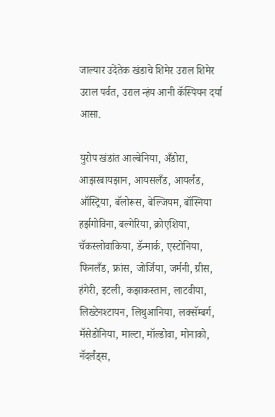जाल्यार उदेंतेक खंडाचे शिमेर उराल शिमेर उराल पर्वत, उराल न्हंय आनी कॅस्पियन दर्या आसा.

युरोप खंडांत आल्बेनिया, अँडोरा, आझरबायझान, आयसलँड, आयर्लंड, ऑस्ट्रिया, बॅलोरूस, बेल्जियम, बॉस्निया हर्झगोविना, बल्गेरिया, क्रोएशिया, चॅकस्लोवाकिया, डॅन्मार्क, एस्टोनिया, फिनलँड, फ्रांस, जोर्जिया, जर्मनी, ग्रीस, हंगेरी, इटली, कझाकस्तान, लाटवीया, लिख्टेनश्टायन, लिथुआनिया, लक्सॅम्बर्ग, मॅसेडोनिया, माल्टा, मॉल्डोवा, मोनाको, नॅदर्लंड्स,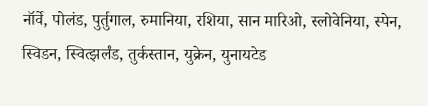नॉर्वे, पोलंड, पुर्तुगाल, रुमानिया, रशिया, सान मारिओ, स्लोवेनिया, स्पेन, स्विडन, स्वित्झर्लंड, तुर्कस्तान, युक्रेन, युनायटेड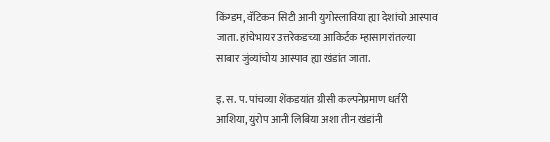किंग्डम, वॅटिकन सिटी आनी युगोस्लाविया ह्या देशांचो आस्पाव जाता. हांचेभायर उत्तरेकडच्या आकिर्टक म्हासागरांतल्या साबार जुंव्यांचोय आस्पाव ह्या खंडांत जाता.

इ. स. प. पांचव्या शेंकडयांत ग्रीसी कल्पनेप्रमाण धर्तरी आशिया, युरोप आनी लिबिया अशा तीन खंडांनी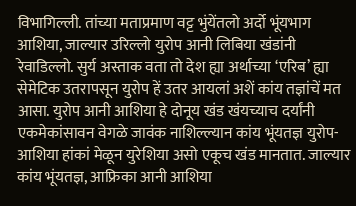विभागिल्ली. तांच्या मताप्रमाण वट्ट भुंयेंतलो अर्दो भूंयभाग आशिया, जाल्यार उरिल्लो युरोप आनी लिबिया खंडांनी रेवाडिल्लो. सुर्य अस्ताक वता तो देश ह्या अर्थाच्या ‘एरिब’ ह्या सेमेटिक उतरापसून युरोप हें उतर आयलां अशें कांय तज्ञांचें मत आसा. युरोप आनी आशिया हे दोनूय खंड खंयच्याच दर्यांनी एकमेकांसावन वेगळे जावंक नाशिल्ल्यान कांय भूंयतज्ञ युरोप-आशिया हांकां मेळून युरेशिया असो एकूच खंड मानतात. जाल्यार कांय भूंयतज्ञ, आफ्रिका आनी आशिया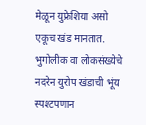मेळून युफ्रेशिया असो एकूच खंड मानतात. भुगोलीक वा लोकसंख्येचे नदरेन युरोप खंडाची भूंय स्पश्टपणान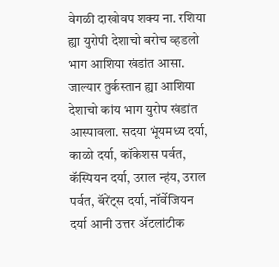वेगळी दाखोवप शक्य ना. रशिया ह्या युरोपी देशाचो बरोच व्हडलो भाग आशिया खंडांत आसा. जाल्यार तुर्कस्तान ह्या आशिया देशाचो कांय भाग युरोप खंडांत आस्पावला. सदया भूंयमध्य दर्या, काळो दर्या, कॉकेशस पर्वत, कॅस्पियन दर्या, उराल न्हंय, उराल पर्वत, बॅरेंट्स दर्या, नॉर्वेजियन दर्या आनी उत्तर ॲटलांटीक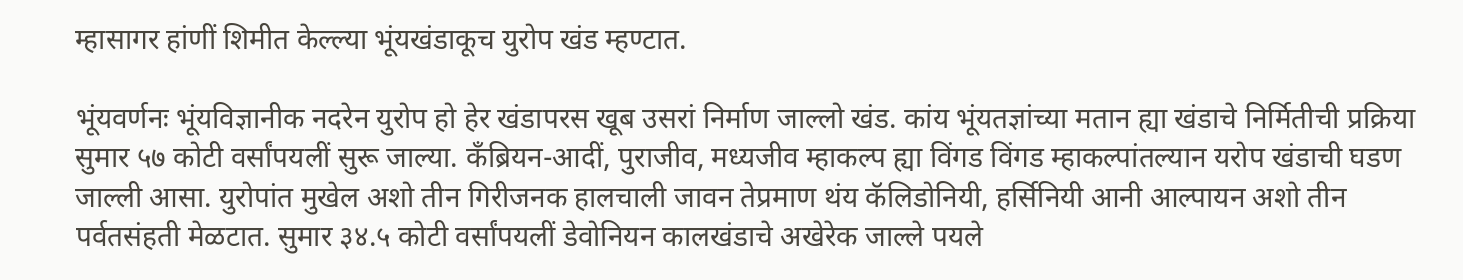म्हासागर हांणीं शिमीत केल्ल्या भूंयखंडाकूच युरोप खंड म्हण्टात.

भूंयवर्णनः भूंयविज्ञानीक नदरेन युरोप हो हेर खंडापरस खूब उसरां निर्माण जाल्लो खंड. कांय भूंयतज्ञांच्या मतान ह्या खंडाचे निर्मितीची प्रक्रिया सुमार ५७ कोटी वर्सांपयलीं सुरू जाल्या. कँब्रियन-आदीं, पुराजीव, मध्यजीव म्हाकल्प ह्या विंगड विंगड म्हाकल्पांतल्यान यरोप खंडाची घडण जाल्ली आसा. युरोपांत मुखेल अशो तीन गिरीजनक हालचाली जावन तेप्रमाण थंय कॅलिडोनियी, हर्सिनियी आनी आल्पायन अशो तीन पर्वतसंहती मेळटात. सुमार ३४.५ कोटी वर्सांपयलीं डेवोनियन कालखंडाचे अखेरेक जाल्ले पयले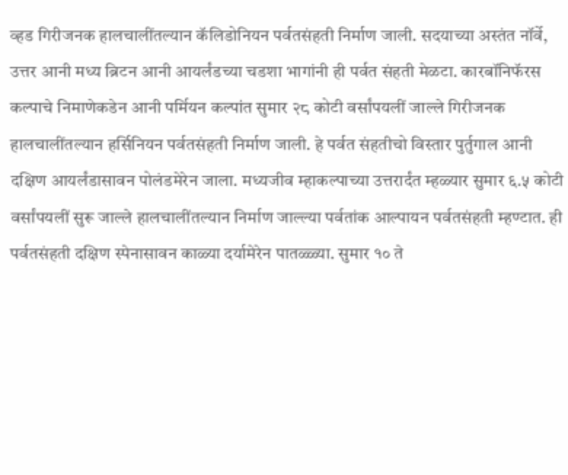व्हड गिरीजनक हालचालींतल्यान कॅलिडोनियन पर्वतसंहती निर्माण जाली. सदयाच्या अस्तंत नॉर्वे, उत्तर आनी मध्य ब्रिटन आनी आयर्लंडच्या चडशा भागांनी ही पर्वत संहती मेळटा. कारबॉनिफॅरस कल्पाचे निमाणेकडेन आनी पर्मियन कल्पांत सुमार २८ कोटी वर्सांपयलीं जाल्ले गिरीजनक हालचालींतल्यान हर्सिनियन पर्वतसंहती निर्माण जाली. हे पर्वत संहतीचो विस्तार पुर्तुगाल आनी दक्षिण आयर्लंडासावन पोलंडमेरेन जाला. मध्यजीव म्हाकल्पाच्या उत्तरार्दंत म्हळ्यार सुमार ६.५ कोटी वर्सांपयलीं सुरू जाल्ले हालचालींतल्यान निर्माण जाल्ल्या पर्वतांक आल्पायन पर्वतसंहती म्हण्टात. ही पर्वतसंहती दक्षिण स्पेनासावन काळ्या दर्यामेरेन पातळ्ळ्या. सुमार १० ते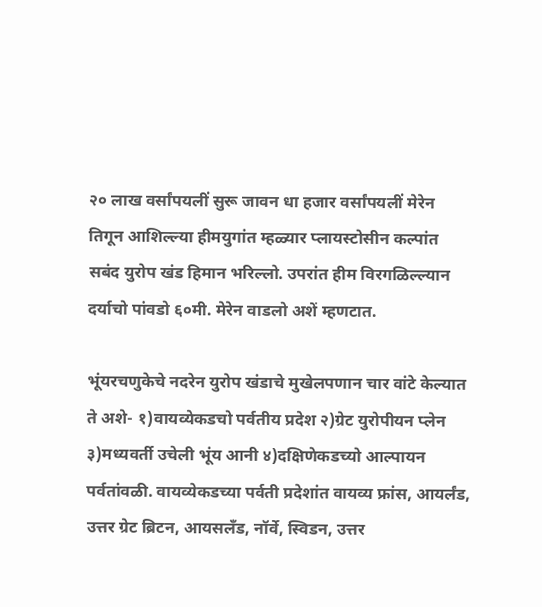२० लाख वर्सांपयलीं सुरू जावन धा हजार वर्सांपयलीं मेरेन तिगून आशिल्ल्या हीमयुगांत म्हळ्यार प्लायस्टोसीन कल्पांत सबंद युरोप खंड हिमान भरिल्लो. उपरांत हीम विरगळिल्ल्यान दर्याचो पांवडो ६०मी. मेरेन वाडलो अशें म्हणटात.

भूंयरचणुकेचे नदरेन युरोप खंडाचे मुखेलपणान चार वांटे केल्यात ते अशे- १)वायव्येकडचो पर्वतीय प्रदेश २)ग्रेट युरोपीयन प्लेन ३)मध्यवर्ती उचेली भूंय आनी ४)दक्षिणेकडच्यो आल्पायन पर्वतांवळी. वायव्येकडच्या पर्वती प्रदेशांत वायव्य फ्रांस, आयर्लंड, उत्तर ग्रेट ब्रिटन, आयसलँड, नॉर्वे, स्विडन, उत्तर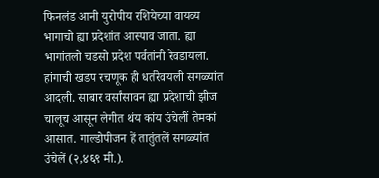फिनलंड आनी युरोपीय रशियेच्या वायव्य भागाचो ह्या प्रदेशांत आस्पाव जाता. ह्या भागांतलो चडसो प्रदेश पर्वतांनी रेवडायला. हांगाची खडप रचणूक ही धर्तरेवयली सगळ्यांत आदली. साबार वर्सांसावन ह्या प्रदेशाची झीज चालूच आसून लेगीत थंय कांय उंचेलीं तेमकां आसात. गाल्डोपीजन हें तातुंतलें सगळ्यांत उंचेलें (२,४६९ मी.).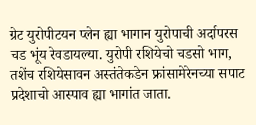ग्रेट युरोपीटयन प्लेन ह्या भागान युरोपाची अर्दापरस चड भूंय रेवडायल्या. युरोपी रशियेचो चडसो भाग, तशेंच रशियेसावन अस्तंतेकडेन फ्रांसामेरेनच्या सपाट प्रदेशाचो आस्पाव ह्या भागांत जाता.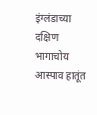इंग्लंडाच्या दक्षिण भागाचोय आस्पाव हातूंत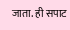जाता. ही सपाट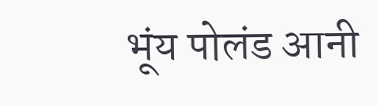भूंय पोलंड आनी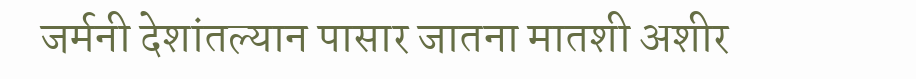जर्मनी देशांतल्यान पासार जातना मातशी अशीर